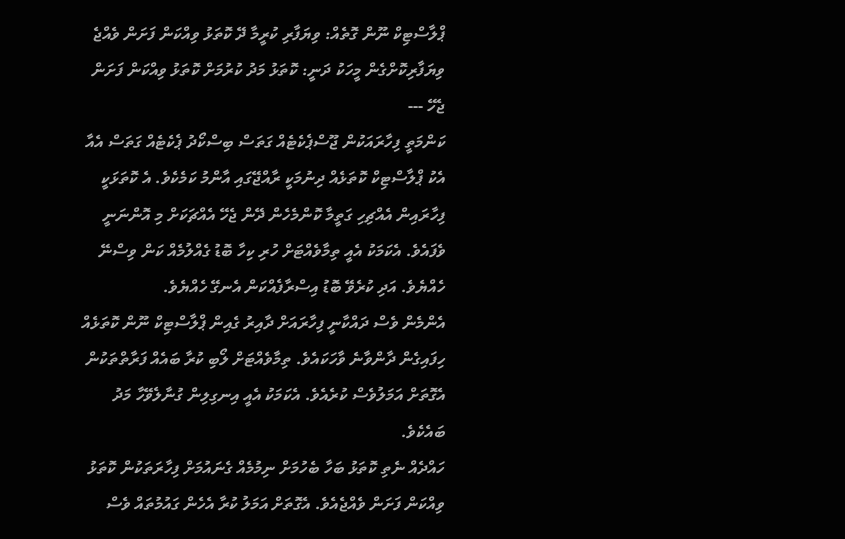ޕްލާސްޓިކް ނޫން ގޮތެއް: ވިޔަފާރި ކުރީމާ ދޭ ކޮތަޅު ވިއްކަން ފަށަން ވެއްޖެ
ވިޔަފާރިކޮށްގެން މީހަކު ދަނީ: ކޮތަޅު މަދު ކުރުމަށް ކޮތަޅު ވިއްކަން ފަށަން ޖެހޭ ---
ކަންމަތީ ފިހާރައަކުން ޖޫސްޕެކެޓެއް ގަތަސް ބިސްކޯދު ޕެކެޓެއް ގަތަސް އެއާ އެކު ޕްލާސްޓިކް ކޮތަޅެއް ދިނުމަކީ ރާއްޖޭގައި އާންމު ކަމެކެވެ. އެ ކޮތަޅަކީ ފިހާރައިން އެއްޗިހި ގަތީމާ ކޮންމެހެން ދޭން ޖެހޭ އެއްޗަކަށް މި އޮންނަނީ ވެފައެވެ. އެކަމަކު އެއީ ތިމާވެއްޓަށް ހުރި ކިހާ ބޮޑު ގެއްލުމެއް ކަން ވިސްނޭ ހެއްޔެވެ. އަދި ކުރެވޭ ބޮޑު އިސްރާފެއްކަން އެނގޭ ހެއްޔެވެ.
އެންމެން ވެސް ދައްކާނީ ފިހާރައަށް ދާއިރު ގެއިން ޕްލާސްޓިކް ނޫން ކޮތަޅެއް ހިފައިގެން ދާންވާނެ ވާހަކައެވެ. ތިމާވެއްޓަށް ލޯބި ކުރާ ބައެއް ފަރާތްތަކުން އެގޮތަށް އަމަލުވެސް ކުރެއެވެ. އެކަމަކު އެއީ އިނގިލިން ގުނާލެވޭހާ މަދު ބައެކެވެ.
ހައްދެއް ނެތި ކޮތަޅު ބަހާ ބެހުމަށް ނިމުމެއް ގެނައުމަށް ފިހާރަތަކުން ކޮތަޅު ވިއްކަން ފަށަން ވެއްޖެއެވެ. އެގޮތަށް އަމަލު ކުރާ އެހެން ގައުމުތައް ވެސް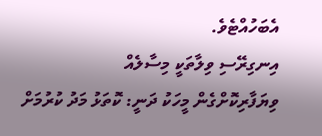އެބަހުއްޓެވެ.
އިނގިރޭސި ވިލާތަކީ މިސާލެއް
ވިޔަފާރިކޮށްގެން މީހަކު ދަނީ: ކޮތަޅު މަދު ކުރުމަށް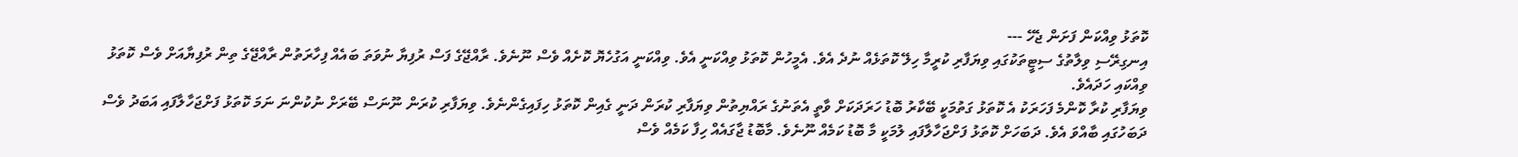ކޮތަޅު ވިއްކަން ފަށަން ޖެހޭ ---
އިނގިރޭސި ވިލާތުގެ ސިޓީތަކުގައި ވިޔަފާރި ކުރީމާ ހިލޭ ކޮތަޅެއް ނުދެ އެވެ. އެމީހުން ކޮތަޅު ވިއްކަނީ އެވެ. ވިއްކަނީ އަގުހެޔޮ ކޮށެއް ވެސް ނޫނެވެ. ރާއްޖޭގެ ފަސް ރުފިޔާ ނުވަތަ ބައެއް ފިހާރަތުން ރާއްޖޭގެ ތިން ރުފިޔާއަށް ވެސް ކޮތަޅު ވިއްކައި ހަދައެވެ.
ވިޔަފާރި ކުރާ ކޮންމެ ފަހަރަކު އެ ކޮތަޅު ގަތުމަކީ ބޭކާރު ބޮޑު ހަރަދަކަށް ވާތީ އެތަނުގެ ރައްޔިތުން ވިޔަފާރި ކުރަން ދަނީ ގެއިން ކޮތަޅު ހިފައިގެންނެވެ. ވިޔަފާރި ކުރަން ނޫނަސް ބޭރަށް ނުކުންނަ ނަމަ ކޮތަޅު ފަށްޖަހާލާފައި އަބަދު ވެސް ދަބަހުގައި ބާއްވަ އެވެ. ދަބަހަށް ކޮތަޅު ފަށްޖަހާލާފައި ލުމަކީ މާ ބޮޑު ކަމެއް ނޫނެވެ. މާބޮޑު ޖާގައެއް ހިފާ ކަމެއް ވެސް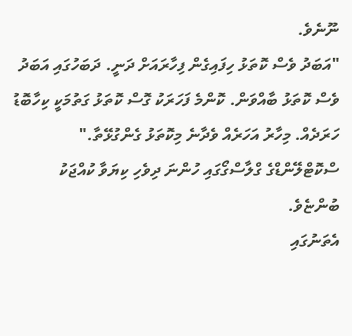ނޫނެވެ.
"އަބަދު ވެސް ކޮތަޅު ހިފައިގެން ފިހާރައަށް ދަނީ. ދަބަހުގައި އަބަދު ވެސް ކޮތަޅު ބާއްވަން. ކޮންމެ ފަހަރަކު ގޮސް ކޮތަޅު ގަތުމަކީ ކިހާބޮޑު ހަރަދެއް. މިހާރު އަހަރެއް ވެދާނެ މިކޮތަޅު ގެންގުޅޭތާ." ސްކޮޓްލޭންޑްގެ ގްލާސްގޯގައި ހުންނަ ދިވެހި ކިޔަވާ ކުއްޖަކު ބުންޏެވެ.
އެތަނުގައި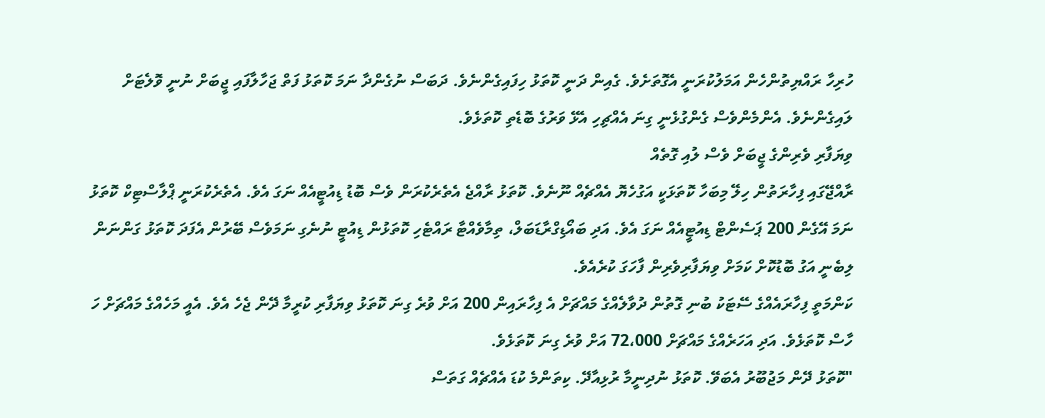ހުރިހާ ރައްޔިތުންހެން އަމަލުކުރަނީ އެގޮތަށެވެ. ގެއިން ދަނީ ކޮތަޅު ހިފައިގެންނެވެ. ދަބަސް ނުގެންދާ ނަމަ ކޮތަޅު ފަތް ޖަހާލާފައި ޖީބަށް ނުނީ ވޮލެޓަށް ލައިގެންނެވެ. އެންމެންވެސް ގެންގުޅެނީ ގިނަ އެއްޗިހި އެޅޭ ވަރުގެ ބޮޑެތި ކޮތަޅެވެ.
ވިޔަފާރި ވެރިންގެ ޖީބަށް ވެސް ލުއި ގޮތެއް
ރާއްޖޭގައި ފިހާރަތުން ހިލޭ މިބަހާ ކޮތަޅަކީ އަގުހެޔޮ އެއްޗެއް ނޫނެވެ. ކޮތަޅު ރާއްޖެ އެތެރެކުރަން ވެސް ބޮޑު ޑިއުޓީއެއް ނަގަ އެވެ. އެތެރެކުރަނީ ޕްލާސްޓިކް ކޮތަޅު ނަމަ އޭގެން 200 ޕަސެންޓް ޑިއުޓީއެއް ނަގަ އެވެ. އަދި ބައޯޑިގްރާޑަބަލް، ތިމާވެއްޓާ ރައްޓެހި ކޮތަޅުން ޑިއުޓީ ނުނެގި ނަމަވެސް ބޭރުން އެފަދަ ކޮތަޅު ގަންނަން ލިބެނީ އަގު ބޮޑުކޮށް ކަމަށް ވިޔަފާރިވެރިން ފާހަގަ ކުރެއެވެ.
ކަންމަތީ ފިހާރައެއްގެ ސޭޓަކު ބުނި ގޮތުން ދުވާލެއްގެ މައްޗަށް އެ ފިހާރައިން 200 އަށް ވުރެ ގިނަ ކޮތަޅު ވިޔަފާރި ކުރީމާ ދޭން ޖެހެ އެވެ. އެއީ މަހެއްގެ މައްޗަށް ހަ ހާސް ކޮތަޅެވެ. އަދި އަހަރެއްގެ މައްޗަށް 72،000 އަށް ވުރެ ގިނަ ކޮތަޅެވެ.
"ކޮތަޅު ދޭން މަޖުބޫރު އެބަވޭ. ކޮތަޅު ނުދިނީމާ ރުޅިއާދޭ. ކިތަންމެ ކުޑަ އެއްޗެއް ގަތަސް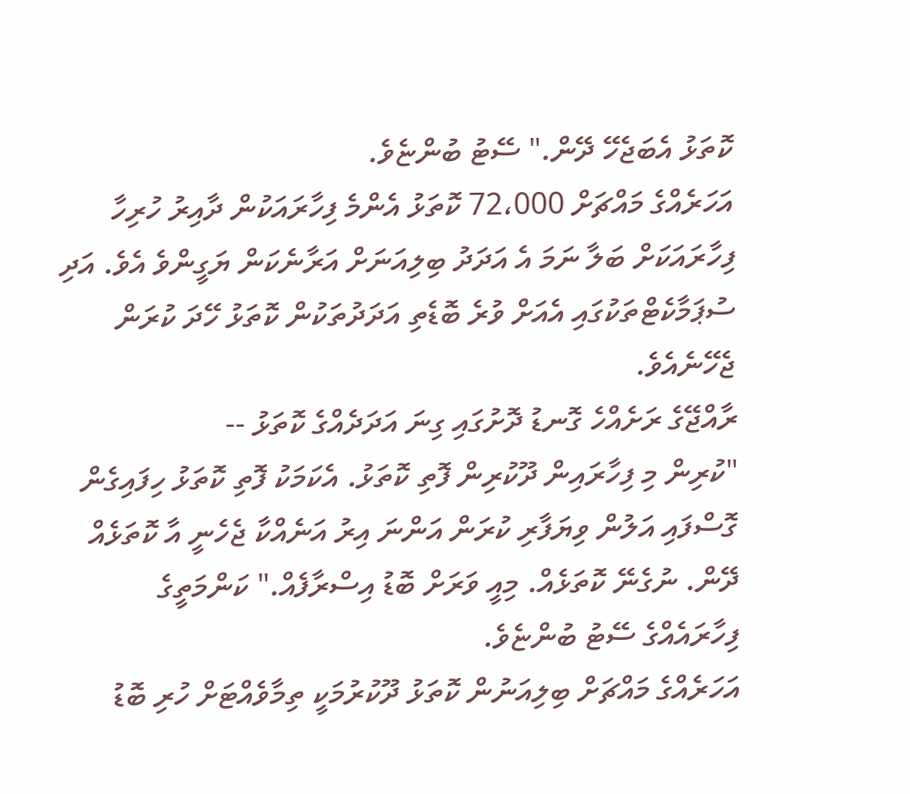ކޮތަޅު އެބަޖެހޭ ދޭން." ސޭޓު ބުންޏެވެ.
އަހަރެއްގެ މައްޗަށް 72،000 ކޮތަޅު އެންމެ ފިހާރައަކުން ދާއިރު ހުރިހާ ފިހާރައަކަށް ބަލާ ނަމަ އެ އަދަދު ބިލިއަނަށް އަރާނެކަން ޔަގީންވެ އެވެ. އަދި ސުޕަމާކެޓްތަކުގައި އެއަށް ވުރެ ބޮޑެތި އަދަދުތަކުން ކޮތަޅު ހޭދަ ކުރަން ޖެހޭނެއެވެ.
ރާއްޖޭގެ ރަށެއްހެ ގޮނޑު ދޮށުގައި ގިނަ އަދަދެއްގެ ކޮތަޅު --
"ކުރިން މި ފިހާރައިން ދޫކުރިން ފޮތި ކޮތަޅު. އެކަމަކު ފޮތި ކޮތަޅު ހިފައިގެން ގޮސްފައި އަލުން ވިޔަފާރި ކުރަން އަންނަ އިރު އަނެއްކާ ޖެހެނީ އާ ކޮތަޅެއް ދޭން. ނުގެނޭ ކޮތަޅެއް. މިއީ ވަރަށް ބޮޑު އިސްރާފެއް." ކަންމަތީގެ ފިހާރައެއްގެ ސޭޓު ބުންޏެވެ.
އަހަރެއްގެ މައްޗަށް ބިލިއަނުން ކޮތަޅު ދޫކުރުމަކީ ތިމާވެއްޓަށް ހުރި ބޮޑު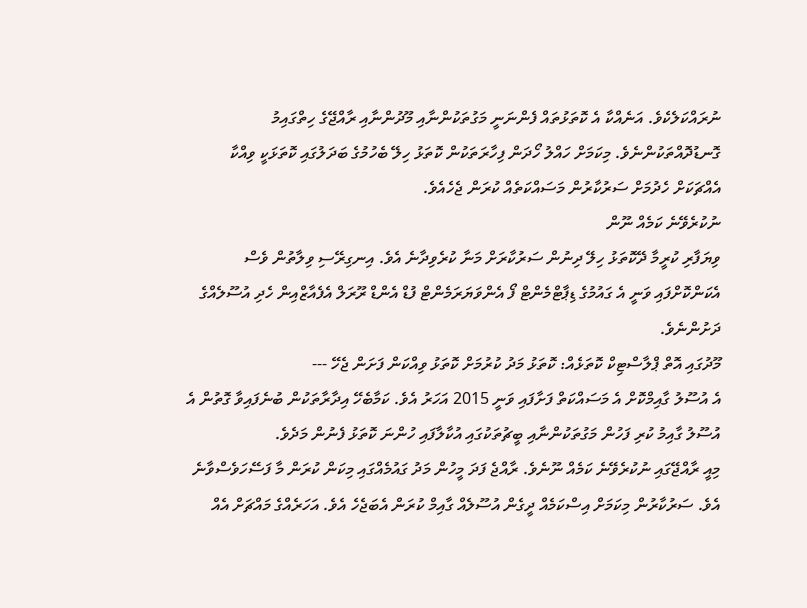ނުރައްކަލެކެވެ. އަނެއްކާ އެ ކޮތަޅުތައް ފެންނަނީ މަގުތަކުންނާއި މޫދުންނާއި ރާއްޖޭގެ ހިތްގައިމު ގޮނޑުދޮއްތަކުންނެވެ. މިކަމަށް ހައްލު ހޯދަން ފިހާރަތަކުން ކޮތަޅު ހިލޭ ބެހުމުގެ ބަދަލުގައި ކޮތަޅަކީ ވިއްކާ އެއްޗަކަށް ހެދުމަށް ސަރުކާރުން މަސައްކަތެއް ކުރަން ޖެހެއެވެ.
ނުކުރެވޭނެ ކަމެއް ނޫން
ވިޔަފާރި ކުރީމާ ދޭކޮތަޅު ހިލޭ ދިނުން ސަރުކާރަށް މަނާ ކުރެވިދާނެ އެވެ. އިނގިރޭސި ވިލާތުން ވެސް އެކަންކޮށްފައި ވަނީ އެ ގައުމުގެ ޑިޕާޓްމެންޓް ފޯ އެންވަޔަރަމެންޓް ފުޑް އެންޑް ރޫރަލް އެފެއާޒްއިން ހެދި އުސޫލެއްގެ ދަށުންނެވެ.
މޫދުގައި އޮތް ޕްލާސްޓިކް ކޮތަޅެއް: ކޮތަޅު މަދު ކުރުމަށް ކޮތަޅު ވިއްކަން ފަށަން ޖެހޭ ---
އެ އުސޫލު ގާއިމްކޮށް އެ މަސައްކަތް ފަށާފައި ވަނީ 2015 އަހަރު އެވެ. ކަމާބެހޭ އިދާރާތަކުން ބުނެފައިވާ ގޮތުން އެ އުސޫލު ގާއިމު ކުރި ފަހުން މަގުތަކުންނާއި ބީޗުތަކުގައި އުކާލާފައި ހުންނަ ކޮތަޅު ފެނުން މަދެވެ.
މިއީ ރާއްޖޭގައި ނުކުރެވޭނެ ކަމެއް ނޫނެވެ. ރާއްޖެ ފަދަ މީހުން މަދު ގައުމެއްގައި މިކަން ކުރަން މާ ފަސޭހަވެސްވާނެ އެވެ. ސަރުކާރުން މިކަމަށް އިސްކަމެއް ދީގެން އުސޫލެއް ގާއިމް ކުރަން އެބަޖެހެ އެވެ. އަހަރެއްގެ މައްޗަށް އެއް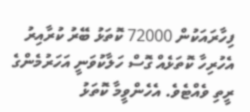ފިހާރައަކުން 72000 ކޮތަޅު ބޭރު ކުރާއިރު އެހުރިހާ ކޮތަޅެއް ގޮސް ހަލާކުވަނީ އަހަރުމެންގެ ރީތި ވެއްޓެވެ. އެހެންވީމާ ކޮތަޅު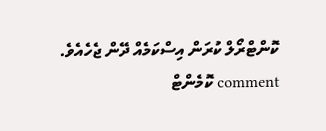ކޮންޓްރޯލް ކުރަން އިސްކަމެއް ދޭން ޖެހެއެވެ.
comment ކޮމެންޓް